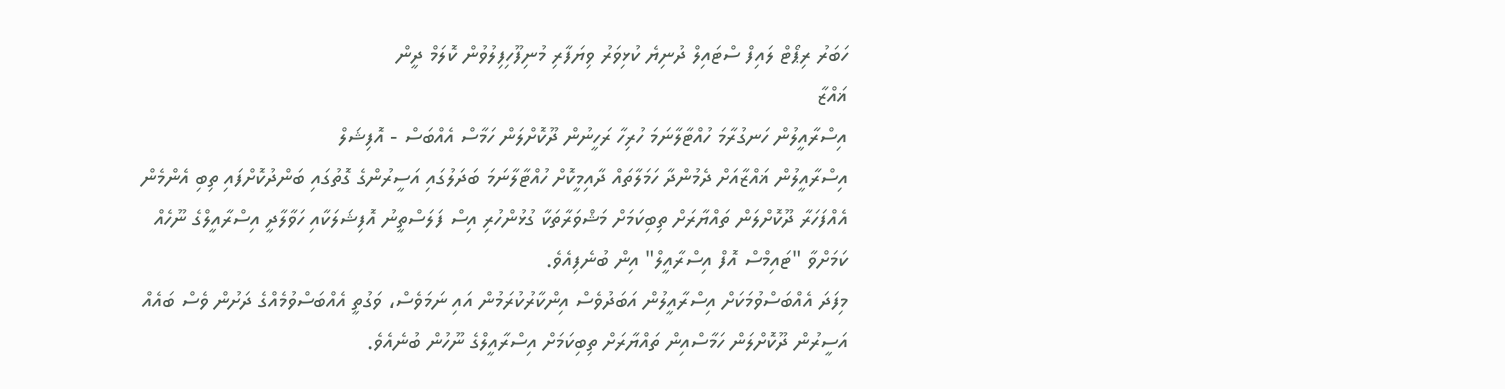ހަބަރު ރިޕޯޓް ލައިފް ސްޓައިލް ދުނިޔެ ކުޅިވަރު ވިޔަފާރި މުނިފޫހިފިލުވުން ކޮލަމް ދީން
ޣައްޒާ
އިސްރާއީލުން ހަނގުރާމަ ހުއްޓާލާނަމަ ހުރިހާ ރަހީނުން ދޫކޮށްލަން ހަމާސް އެއްބަސް - އޮފިޝަލް
އިސްރާއީލުން ޣައްޒާއަށް ދެމުންދާ ހަމަލާތައް ދާއިމީކޮށް ހުއްޓާލާނަމަ ބަދަލުގައި އަސީރުންގެ ގޮތުގައި ބަންދުކޮށްފައި ތިބި އެންމެން އެއްފަހަރާ ދޫކޮށްލަން ތައްޔާރަށް ތިބިކަމަށް މަޝްވަރާތަކާ ގުޅުންހުރި އިސް ފަލަސްތީނު އޮފިޝަލަކާއި ހަވާލާދީ އިސްރާއީލްގެ ނޫހެއް ކަމަށްވާ "ޓައިމްސް އޮފް އިސްރާއީލް" އިން ބުނެފިއެވެ.
މިފަދަ އެއްބަސްވުމަކަށް އިސްރާއީލުން އަބަދުވެސް އިންކާރުކުރަމުން އައި ނަމަވެސް، ވަގުތީ އެއްބަސްވުމެއްގެ ދަށުން ވެސް ބައެއް އަސީރުން ދޫކޮށްލަން ހަމާސްއިން ތައްޔާރަށް ތިބިކަމަށް އިސްރާއީލްގެ ނޫހުން ބުނެއެވެ.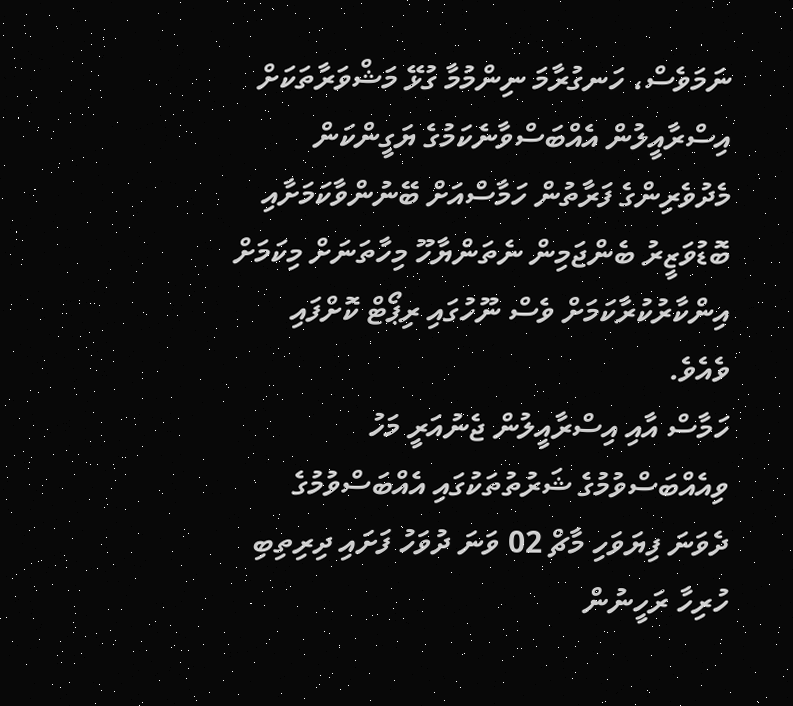ނަމަވެސް، ހަނގުރާމަ ނިންމުމާ ގުޅޭ މަޝްވަރާތަކަށް އިސްރާއީލުން އެއްބަސްވާނެކަމުގެ ޔަގީންކަން މެދުވެރިންގެ ފަރާތުން ހަމާސްއަށް ބޭނުންވާކަމަށާއި ބޮޑުވަޒީރު ބެންޖަމިން ނެތަންޔާހޫ މިހާތަނަށް މިކަމަށް އިންކާރުކުރާކަމަށް ވެސް ނޫހުގައި ރިޕޯޓް ކޮށްފައި ވެއެވެ.
ހަމާސް އާއި އިސްރާއީލުން ޖެނުއަރީ މަހު ވިއެއްބަސްވުމުގެ ޝަރުތުތަކުގައި އެއްބަސްވުމުގެ ދެވަނަ ފިޔަވަހި މާޗް 02 ވަނަ ދުވަހު ފަށައި ދިރިތިބި ހުރިހާ ރަހީނުން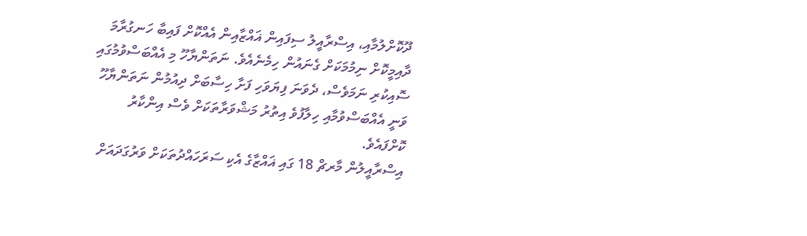ދޫކޮށްލުމާއި، އިސްރާއީލު ސިފައިން ޣައްޒާއިން އެއްކޮށް ފައިބާ ހަނގުރާމަ ދާއިމީކޮށް ނިމުމަކަށް ގެނައުން ހިމެނެއެވެ. ނަތަންޔާހޫ މި އެއްބަސްވުމުގައި ސޮއިކުރި ނަމަވެސް، ދެވަނަ ފިޔަވަހި ފަށާ ހިސާބަށް ދިއުމުން ނަތަންޔާހޫ ވަނީ އެއްބަސްވުމާއި ހިލާފުވެ އިތުރު މަޝްވަރާތަކަށް ވެސް އިންކާރު ކޮށްފައެވެ.
އިސްރާއީލުން މާރޗް 18 ގައި ޣައްޒާގެ އެކި ސަރަހައްދުތަކަށް ވަރުގަދައަށް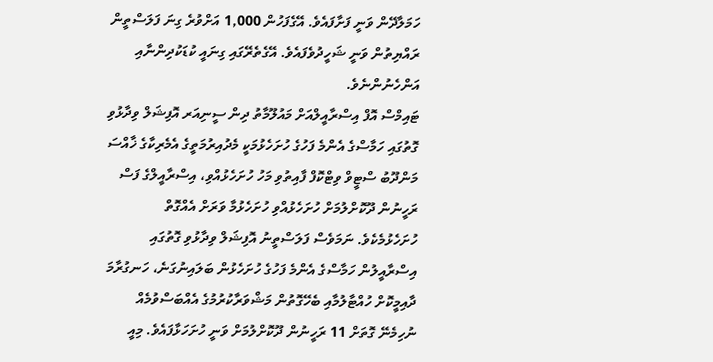ހަމަލާދޭން ވަނީ ފަށާފައެވެ. އޭގެފަހުން 1,000 އަށްވުރެ ގިނަ ފަލަސްތީން ރައްޔިތުން ވަނީ ޝަހީދުވެފައެވެ. އޭގެތެރޭގައި ގިނައީ ކުޑަކުދިންނާއި އަންހެނުންނެވެ.
ޓައިމްސް އޮފް އިސްރާއީލްއަށް މައުލޫމާތު ދިން ސީނިއަރ އޮފިޝަލް ވިދާޅުވި ގޮތުގައި ހަމާސްގެ އެންމެ ފަހުގެ ހުށަހެޅުމަކީ މެދުއިރުމަތީގެ އެމެރިކާގެ ޚާއްސަ މަންދޫބު ސްޓީވް ވިޓްކޮފް ފާއިތުވި މަހު ހުށަހެޅުއްވި، އިސްރާއީލްގެ ފަސް ރަހީނުން ދޫކޮށްލުމަށް ހުށަހެޅުއްވި ހުށަހެޅުމާ ވަރަށް އެއްގޮތް ހުށަހެޅުމެކެވެ. ނަމަވެސް ފަލަސްތީނު އޮފިޝަލް ވިދާޅުވި ގޮތުގައި އިސްރާއީލުން ހަމާސްގެ އެންމެ ފަހުގެ ހުށަހެޅުން ބަލައިނުގަނެ، ހަނގުރާމަ ދާއިމީކޮށް ހުއްޓާލުމާއި ބެހޭގޮތުން މަޝްވަރާކުރުމުގެ އެއްބަސްވުމެއް ނުހިމެނޭ ގޮތަށް 11 ރަހީނުން ދޫކޮށްލުމަށް ވަނީ ހުށަހަޅާފައެވެ. މިއީ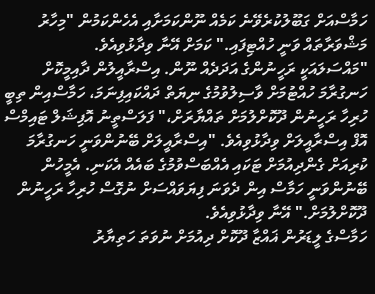ހަމާސްއަށް ގަބޫލުކުރެވޭނެ ކަމެއް ނޫންކަމަށާއި އެހެންކަމުން "މިހާރު މަޝްވަރާތައް ވަނީ ހުއްޓިފައި." ކަމަށް އޭނާ ވިދާޅުވިއެވެ.
"މައްސަލައަކީ ރަހީނުންގެ އަދަދެއް ނޫން. އިސްރާއީލުން ދާއިމީކޮށް ހަނގުރާމަ ހުއްޓުމަށް ވާސިލުވުމުގެ ނިޔަތް ދައްކައިފިނަމަ، ހަމާސްއިން ތިބީ ހުރިހާ ރަހީނުން ދޫކޮށްލުމަށް ތައްޔާރަށް،" ފަލަސްތީނު އޮފިޝަލް ޓައިމްސް އޮފް އިސްރާއީލަށް ވިދާޅުވިއެވެ. "އިސްރާއީލަށް ބޭނުންވަނީ ހަނގުރާމަ ކުރިއަށް ގެންދިއުމަށް ޓަކައި އެއްބަސްވުމުގެ ބައެއް އެކަނި. އެމީހުން ބޭނުންވަނީ ހަމާސް އިން ދެވަނަ ފިޔަވައްސަށް ނުގޮސް ހުރިހާ ރަހީނުން ދޫކޮށްލުމަށް." އޭނާ ވިދާޅުވިއެވެ.
ހަމާސްގެ ލީޑަރުން ޣައްޒާ ދޫކޮށް ދިއުމަށް ނުވަތަ ހަތިޔާރު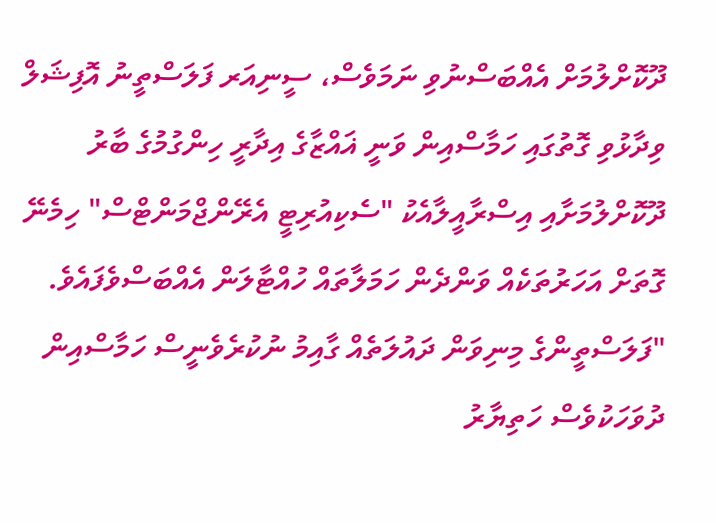ދޫކޮށްލުމަށް އެއްބަސްނުވި ނަމަވެސް، ސީނިއަރ ފަލަސްތީނު އޮފިޝަލް ވިދާޅުވި ގޮތުގައި ހަމާސްއިން ވަނީ ޣައްޒާގެ އިދާރީ ހިންގުމުގެ ބާރު ދޫކޮށްލުމަށާއި އިސްރާއީލާއެކު "ސެކިއުރިޓީ އެރޭންޖްމަންޓްސް" ހިމެނޭ ގޮތަށް އަހަރުތަކެއް ވަންދެން ހަމަލާތައް ހުއްޓާލަން އެއްބަސްވެފައެވެ. "ފަލަސްތީންގެ މިނިވަން ދައުލަތެއް ގާއިމު ނުކުރެވެނީސް ހަމާސްއިން ދުވަހަކުވެސް ހަތިޔާރު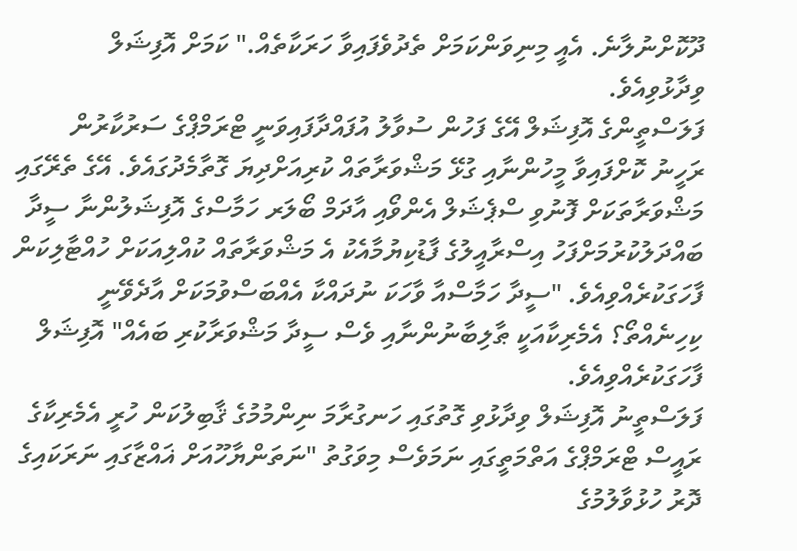ދޫކޮށްނުލާނެ. އެއީ މިނިވަންކަމަށް ތެދުވެފައިވާ ހަރަކާތެއް." ކަމަށް އޮފިޝަލް ވިދާޅުވިއެވެ.
ފަލަސްތީންގެ އޮފިޝަލް އޭގެ ފަހުން ސުވާލު އުފައްދާފައިވަނީ ޓްރަމްޕްގެ ސަރުކާރުން ރަހީނު ކޮށްފައިވާ މީހުންނާއި ގުޅޭ މަޝްވަރާތައް ކުރިއަށްދިޔަ ގޮތާމެދުގައެވެ. އޭގެ ތެރޭގައި މަޝްވަރާތަކަށް ފޮނުވި ސްޕެޝަލް އެންވޯއި އާދަމް ބޯލަރ ހަމާސްގެ އޮފިޝަލުންނާ ސީދާ ބައްދަލުކުރުމަށްފަހު އިސްރާއީލުގެ ފާޑުކިޔުމާއެކު އެ މަޝްވަރާތައް ކުއްލިއަކަށް ހުއްޓާލިކަން ފާހަގަކުރެއްވިއެވެ. "ސީދާ ހަމާސްއާ ވާހަކަ ނުދައްކާ އެއްބަސްވުމަކަށް އާދެވޭނީ ކިހިނެއްތޯ؟ އެމެރިކާއަކީ ޠާލިބާނުންނާއި ވެސް ސީދާ މަޝްވަރާކުރި ބައެއް" އޮފިޝަލް ފާހަގަކުރެއްވިއެވެ.
ފަލަސްތީނު އޮފިޝަލް ވިދާޅުވި ގޮތުގައި ހަނގުރާމަ ނިންމުމުގެ ޤާބިލުކަން ހުރީ އެމެރިކާގެ ރައީސް ޓްރަމްޕްގެ އަތްމަތީގައި ނަމަވެސް މިވަގުތު "ނަތަންޔާހޫއަށް ޣައްޒާގައި ނަރަކައިގެ ދޮރު ހުޅުވާލުމުގެ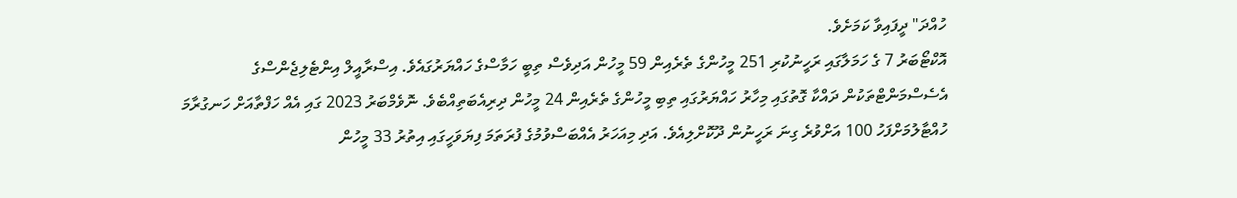ހުއްދަ" ދީފައިވާ ކަމަށެވެ.
އޮކްޓޯބަރު 7 ގެ ހަމަލާގައި ރަހީނުކުރި 251 މީހުންގެ ތެރެއިން 59 މީހުން އަދިވެސް ތިބީ ހަމާސްގެ ހައްޔަރުގައެވެ. އިސްރާއީލް އިންޓެލިޖެންސްގެ އެސެސްމަންޓްތަކުން ދައްކާ ގޮތުގައި މިހާރު ހައްޔަރުގައި ތިބި މީހުންގެ ތެރެއިން 24 މީހުން ދިރިއެބަތިއްބެވެ. ނޮވެމްބަރު 2023 ގައި އެއް ހަފްތާއަށް ހަނގުރާމަ ހުއްޓާލުމަށްފަހު 100 އަށްވުރެ ގިނަ ރަހީނުން ދޫކޮށްލިއެވެ. އަދި މިއަހަރު އެއްބަސްވުމުގެ ފުރަތަމަ ފިޔަވަހީގައި އިތުރު 33 މީހުން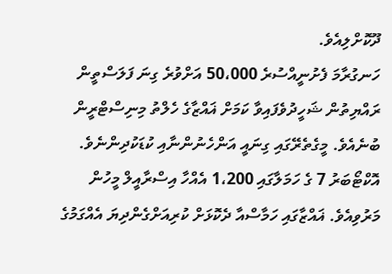ދޫކޮށްލިއެވެ.
ހަނގުރާމަ ފެށުނީއްސުރެ 50،000 އަށްވުރެ ގިނަ ފަލަސްތީން ރައްޔިތުން ޝަހީދުވެފައިވާ ކަމަށް ޣައްޒާގެ ހެލްތު މިނިސްޓްރީން ބުނެއެވެ. މީގެތެރޭގައި ގިނައީ އަންހެނުންނާއި ކުޑަކުދިންނެވެ. އޮކްޓޯބަރު 7 ގެ ހަމަލާގައި 1،200 އެއްހާ އިސްރާއީލް މީހުން މަރުވިއެވެ. ޣައްޒާގައި ހަމާސްއާ ދެކޮޅަށް ކުރިއަށްގެންދިޔަ އެއްގަމުގެ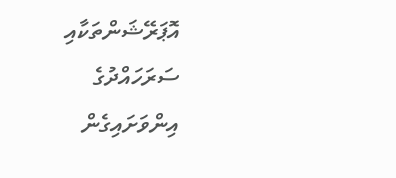އޮޕަރޭޝަންތަކާއި ސަރަހައްދުގެ އިންވަށައިގެން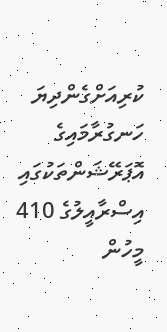ކުރިއަށްގެންދިޔަ ހަނގުރާމައިގެ އޮޕަރޭޝަންތަކުގައި އިސްރާއީލުގެ 410 މީހުން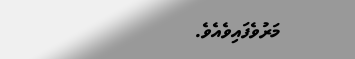މަރުވެފައިވެއެވެ.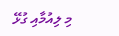މި ލިއުމާއި ގުޅޭ